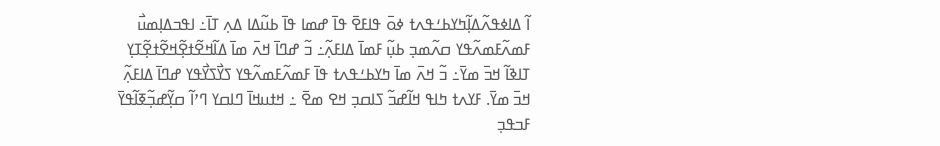ߊ߬ ߡߊߦߟߍ߬ߡߊ߲߬ߤߌߕߑߟߍߙ ߦߋ߫ ߟߊߓߐ߫ ߟߊ߫ ߝߘߊ ߟߊ߫ ߕߎ߬ߡߊ ߡߍ߲ ߠߊ߫߸ ߊߟߏߡߊ߲ߘߎ߯ ߓߘߍ߬ߓߘߍ߬ߟߌ ߛߍ߬ߘߏ߲ ߕߎ߲߬ ߓߘߊ߫ ߡߊߓߍ߲߬߸ ߏ߬ ߝߣߊ߫ ߞߍ߫ ߘߊ߫ ߡߊ߬ߞߐ߬ߙߐ߲߬ߞߐ߬ߙߐ߲߬ߠߌ߲ ߠߊߢߊ߬ ߞߏ߫ ߘߌ߫߸ ߏ߬ ߞߍ߫ ߘߊ߫ ߤߌߕߑߟߍߙ ߟߊ߫ ߓߘߍ߬ߓߘߍ߬ߟߌ ߖߌ߯ߖߌ߯ߟߌ ߝߣߊ߫ ߡߊߓߍ߲߬ ߞߏ߫ ߘߌ߫. ߓߌߍߙ ߤߊߟ ߞߊ߬ߝߏ߬ ߖߊߛߏ߲ ߞߐ ߘߐ߫ ߸ ߞߙߎߞߊ߫ ߣߊߛߌ ߣߴߊ߬ ߛߌ߲߬ߝߏ߲߬ߧߊ߬ߟߌ߫ ߓߏߟߏ߲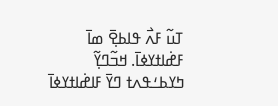ߠߎ߬ ߓߍ߯ ߟߊߕߐ߲߫ ߘߊ߫ ߓߝ߭ߊߙߌߦߊ߫. ߞߏ߬ߣߌ߲߬ ߤߌߕߑߟߍߙ ߣߌ߫ ߓߊߝ߭ߊߙߌߦߊ߫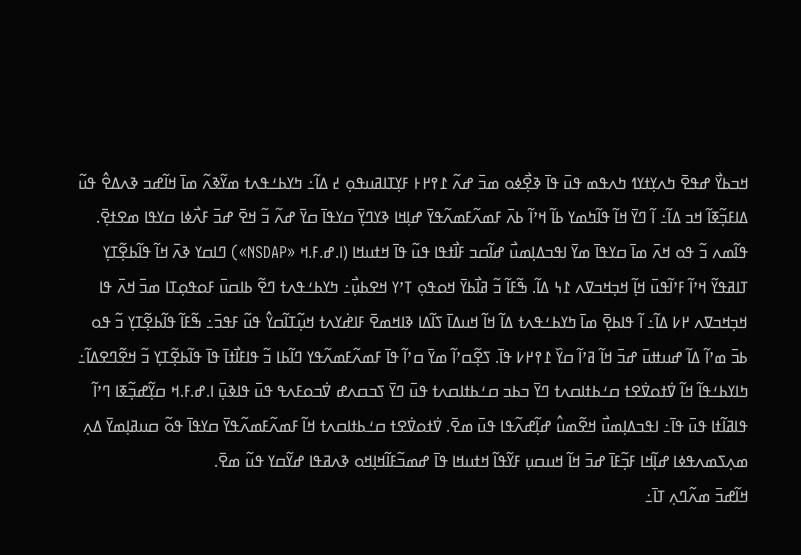ߞߏߕߌ߯ ߝߟߐ߫ ߤߍߌ߲ߙߌߗ ߤߍߟߘ ߟߎ߫ ߟߊ߫ ߢߐ߲߯ߦߋ ߘߏ߫ ߝߍ߬ ߁߉߂߅ ߓߌ߲ߠߊߥߎߟߋ߲ ߄ ߡߊ߬߸ ߤߌߕߑߟߍߙ ߘߌ߬ߢߍ߬ ߘߊ߫ ߞߊ߬ߝߏ ߢߍߡߐ߮ ߟߎ߬ ߡߊߓߏ߲߬ߧߊ߬ ߞߏ ߡߊ߬߸ ߊ߬ ߣߌ߫ ߞߊ߬ ߟߊ߬ߤߘߌ ߕߊ߬ ߞߴߊ߬ ߕߍ߫ ߓߘߍ߬ߓߘߍ߬ߟߌ߫ ߝߊ߲ߞߊ ߢߌߣߌ߲߫ ߛߌߟߊ߫ ߛߌ߫ ߝߍ߬ ߏ߬ ߞߐ߫ ߝߏ߫ ߓߍ߯ߦߊ ߛߌߟߊ ߘߐߙߐ߲߫. ߟߊ߬ߘߍ ߏ߬ ߟߋ ߞߍ߫ ߘߊ߫ ߛߌߟߊ߫ ߘߌ߫ ߊߟߏߡߊ߲ߘߎ߯ ߝߊ߬ߛߏ ߓߊ߯ߙߟߊ ߟߎ߬ ߟߊ߫ ߞߙߎߞߊ (ߊ.ߝ.ߓ.ߞ «NSDAP») ߣߊߛߌ ߢߍ߫ ߞߊ߬ ߟߊ߬ߕߐ߲߬ߠߌ߲ ߠߊߥߟߌ߬ ߞߴߊ߬ ߓߴߊ߬ߟߎ߫ ߞߊ߲߬ ߞߏ߲ߞߏߜߍ ߁߆ ߡߊ߬. ߒ߬ߓߊ߬ ߏ߬ ߥߊ߯ߕߌ߫ ߞߋߟߋ߲ ߠߴߌ ߞߐߕߎ߲߯߸ ߤߌߕߑߟߍߙ ߣߐ߬ ߕߊߛߎ߫ ߓߋߟߋ߲ߠߊ ߘߏ߫ ߞߍ߫ ߟߊ ߞߏ߲ߞߏߜߍ ߂߇ ߡߊ߬߸ ߊ߬ ߟߊߕߐ߲߫ ߘߊ߫ ߤߌߕߑߟߍߙ ߡߊ߬ ߞߊ߬ ߞߎߡߊ߫ ߖߊ߬ߡߊ ߢߊߞߘߐ߫ ߓߊߝ߭ߌߍߙ ߞߎ߲߬ߠߊ߬ߛߌ߮ ߟߎ߬ ߓߟߏ߫߸ ߒ߬ߓߊ߬ ߟߊ߬ߕߐ߲߬ߠߌ߲ ߏ߬ ߟߋ ߕߏ߫ ߘߴߊ߬ ߡߊ߬ ߝߎߚߎ߫ ߝߏ߫ ߞߊ߬ ߥߴߊ߬ ߛߌ߰ ߁߉߂߇ ߟߊ߫. ߖߐ߲߬ߛߴߊ߬ ߘߌ߫ ߛߴߊ߬ ߟߊ߫ ߓߘߍ߬ߓߘߍ߬ߟߌ ߣߊ߬ߕߊ ߏ߬ ߟߊߓߊ߯ߙߊ߫ ߟߊ߫ ߟߊ߬ߕߐ߲߬ߠߌ߲ ߏ߬ ߞߐ߬ߣߐߡߊ߬߸ ߤߊߌߕߑߟߊ߬ ߞߊ߬ ߜ߭ߙߋߜ߭ߐߙ ߛߑߕߙߊߛߍߙ ߣߌ߫ ߏߕߏ ߛߑߕߙߊߛߍߙ ߟߎ߫ ߣߌ߫ ߖߏߛߍߝ ߜ߭ߏߋߓߍߟ ߟߎ߫ ߟߊߢߎ߲߫ ߊ.ߝ.ߓ.ߞ ߛߌ߲߬ߝߏ߲߬ߧߊ ߣߴߊ߬ ߟߊߥߊ߬ߙߊ ߟߎ߫ ߟߊ߫߸ ߊߟߏߡߊ߲ߘߎ߯ ߞߐ߬ߘߎ߮ ߝߊ߲߬ߝߍ߬ߟߊ ߟߎ߫ ߘߐ߫. ߜ߭ߙߋߜ߭ߐߙ ߛߑߕߙߊߛߍߙ ߞߊ߬ ߓߘߍ߬ߓߘߍ߬ߟߌ߫ ߛߌߟߊ߫ ߟߋ߬ ߛߎߥߊ߲ߘߌ߫ ߡߍ߲ ߘߍ߲ߖߘߍߟߦߊ ߝߊ߲߬ߞߊ ߓߏ߲߬ߓߊ߫ ߝߏ߫ ߞߊ߬ ߞߎߛߎ߲ ߓߌ߬ߟߊ߬ ߞߙߎߞߊ ߟߊ߫ ߝߘߏ߬ߓߊ߬ߞߊ߲ߞߋ ߢߍߥߟߊ ߝߌ߬ߛߌ ߟߎ߬ ߘߐ߫.
ߞߊ߬ߝߏ߫ ߘߍ߬ߣߍ߲ ߠߊ߫߸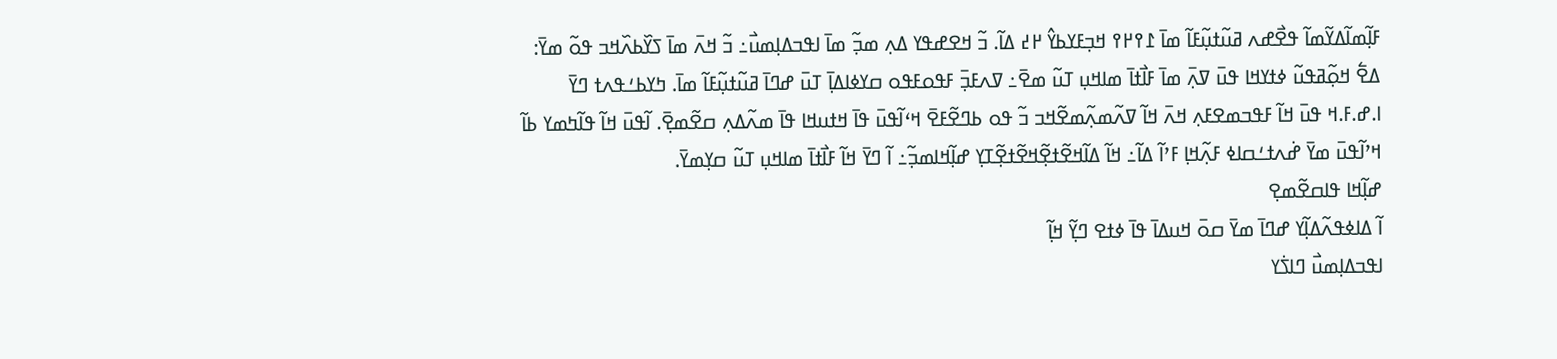ߓߊ߲߬ߘߊ߬ߡߌ߬ߘߊ߬ ߟߐ߯ߝߍ ߥߎ߬ߙߎ߲߬ߓߊ߬ ߘߊ߫ ߁߉߂߉ ߞߏ߲ߓߌߕߌ߮ ߂߄ ߡߊ߬. ߏ߬ ߞߐߝߟߌ ߡߍ߲ ߘߏ߲߬ ߘߊ߫ ߊߟߏߡߊ߲ߘߎ߯߸ ߏ߬ ߞߍ߫ ߘߊ߫ ߖߌ߰ߕߍ߰ߞߏ ߟߋ߬ ߘߌ߫: ߡߐ߱ ߞߋ߲߬ߥߟߎ߬ ߦߙߌߞߊ ߟߎ߫ ߜߍ߲߫ ߘߊ߫ ߓߊ߯ߙߊ߫ ߘߊߞߎ߲ ߠߎ߬ ߘߐ߫߸ ߜߍߓߏ߲߫ ߓߟߋߓߟߋ ߛߌߦߊߡߊ߲߫ ߠߎ߫ ߝߣߊ߫ ߥߎ߬ߙߎ߲߬ߓߊ߬ ߘߊ߫. ߤߌߕߑߟߍߙ ߣߌ߫ ߊ.ߝ.ߓ.ߞ ߟߎ߫ ߞߊ߬ ߓߟߏߘߐߓߍ߲ ߞߍ߫ ߞߊ߬ ߜߍ߬ߘߍ߲߬ߘߐ߬ߞߏ ߏ߬ ߟߋ ߕߣߐ߬ߓߐ߫ ߞߵߊ߬ߟߎ߫ ߟߊ߫ ߞߙߎߞߊ ߟߊ߫ ߘߍ߬ߡߍ߲ ߛߐ߬ߘߐ߲߫. ߊ߬ߟߎ߫ ߞߊ߬ ߟߊ߬ߤߘߌ ߕߊ߬ ߞߴߊ߬ߟߎ߫ ߘߌ߫ ߝ߭ߍߙߑߛߊߦ ߓߍ߲߬ߞߊ߲ ߓߴߊ߬ ߡߊ߬߸ ߞߊ߬ ߡߊ߬ߞߐ߬ߙߐ߲߬ߞߐ߬ߙߐ߲߬ߠߌ߲ ߝߊ߲߬ߞߊߘߏ߲߬߸ ߊ߬ ߣߌ߫ ߞߊ߬ ߓߊ߯ߙߊ߫ ߘߊߞߎ߲ ߠߎ߬ ߛߌ߲ߘߌ߫.
ߝߊ߲߬ߞߊ ߟߊߛߐ߬ߘߐ߲
ߊ߬ ߡߊߦߟߍ߬ߡߊ߲߬ߌ ߝߣߊ߫ ߘߌ߫ ߛߋ߫ ߞߎߡߊ߫ ߟߊ߫ ߦߙߐ ߣߌ߲߬ ߞߊ߲߬
ߊߟߏߡߊ߲ߘߎ߯ ߣߊߖ߭ߌ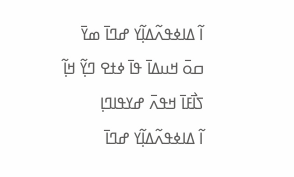ߊ߬ ߡߊߦߟߍ߬ߡߊ߲߬ߌ ߝߣߊ߫ ߘߌ߫ ߛߋ߫ ߞߎߡߊ߫ ߟߊ߫ ߦߙߐ ߣߌ߲߬ ߞߊ߲߬
ߖߊ߯ߓߊ߫ ߞߟߍ߫ ߝߌߟߊߣߊ߲
ߊ߬ ߡߊߦߟߍ߬ߡߊ߲߬ߌ ߝߣߊ߫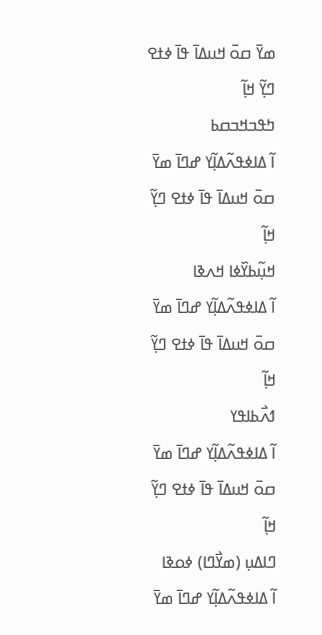ߘߌ߫ ߛߋ߫ ߞߎߡߊ߫ ߟߊ߫ ߦߙߐ ߣߌ߲߬ ߞߊ߲߬
ߤߟߏߞߏߛߕ
ߊ߬ ߡߊߦߟߍ߬ߡߊ߲߬ߌ ߝߣߊ߫ ߘߌ߫ ߛߋ߫ ߞߎߡߊ߫ ߟߊ߫ ߦߙߐ ߣߌ߲߬ ߞߊ߲߬
ߞߎ߲߬ߕߌ߰ߦߊ ߞߍߢߊ
ߊ߬ ߡߊߦߟߍ߬ߡߊ߲߬ߌ ߝߣߊ߫ ߘߌ߫ ߛߋ߫ ߞߎߡߊ߫ ߟߊ߫ ߦߙߐ ߣߌ߲߬ ߞߊ߲߬
ߗߍ߯ߕߊߟߌ
ߊ߬ ߡߊߦߟߍ߬ߡߊ߲߬ߌ ߝߣߊ߫ ߘߌ߫ ߛߋ߫ ߞߎߡߊ߫ ߟߊ߫ ߦߙߐ ߣߌ߲߬ ߞߊ߲߬
ߣߊߡߎ߲ (ߘߌ߯ߣߊ) ߦߋߢߊ
ߊ߬ ߡߊߦߟߍ߬ߡߊ߲߬ߌ ߝߣߊ߫ ߘߌ߫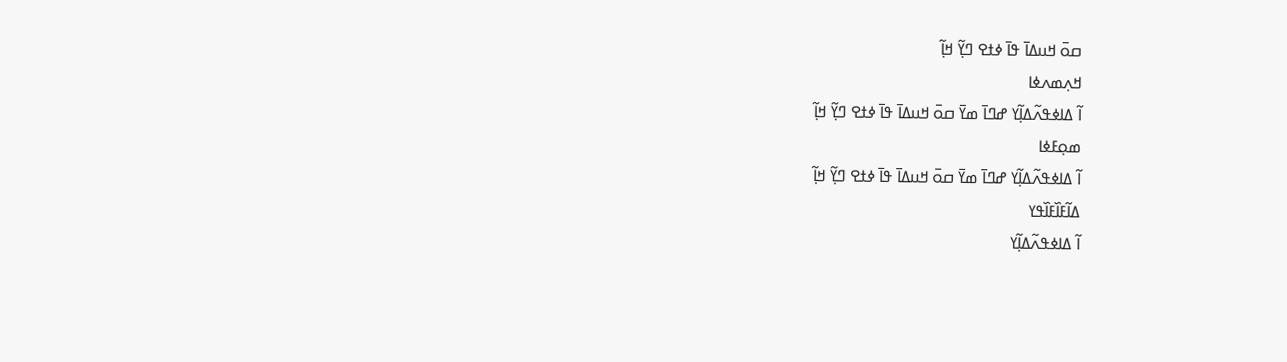ߛߋ߫ ߞߎߡߊ߫ ߟߊ߫ ߦߙߐ ߣߌ߲߬ ߞߊ߲߬
ߞߍ߲ߘߍߦߊ
ߊ߬ ߡߊߦߟߍ߬ߡߊ߲߬ߌ ߝߣߊ߫ ߘߌ߫ ߛߋ߫ ߞߎߡߊ߫ ߟߊ߫ ߦߙߐ ߣߌ߲߬ ߞߊ߲߬
ߘߋ߲ߓߦߊ
ߊ߬ ߡߊߦߟߍ߬ߡߊ߲߬ߌ ߝߣߊ߫ ߘߌ߫ ߛߋ߫ ߞߎߡߊ߫ ߟߊ߫ ߦߙߐ ߣߌ߲߬ ߞߊ߲߬
ߡߊ߬ߓߊ߰ߓߊ߰ߟߌ
ߊ߬ ߡߊߦߟߍ߬ߡߊ߲߬ߌ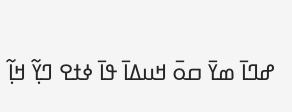ߝߣߊ߫ ߘߌ߫ ߛߋ߫ ߞߎߡߊ߫ ߟߊ߫ ߦߙߐ ߣߌ߲߬ ߞߊ߲߬